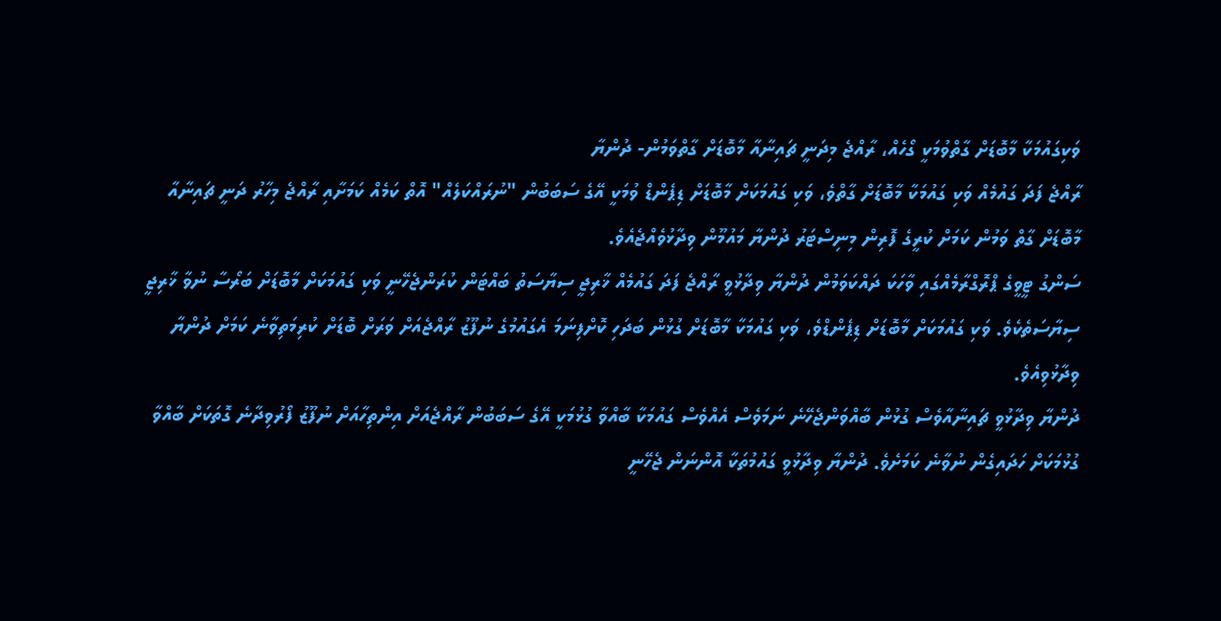ވަކިގައުމަކާ މާބޮޑަށް ގާތްވުމަކީ ގޯހެއް، ރާއްޖެ މިދަނީ ޗައިނާއާ މާބޮޑަށް ގާތްވަމުން- ދުންޔާ
ރާއްޖެ ފަދަ ގައުމެއް ވަކި ގައުމަކާ މާބޮޑަށް ގާތްވެ، ވަކި ގައުމަކަށް މާބޮޑަށް ޑިޕެންޑް ވުމަކީ އޭގެ ސަބަބުން "ނުރައްކަލެއް" އޮތް ކަމެއް ކަމަށާއި ރާއްޖެ މިހާރު ދަނީ ޗައިނާއާ މާބޮޑަށް ގާތް ވަމުން ކަމަށް ކުރީގެ ފޮރިން މިނިސްޓަރު ދުންޔާ މައުމޫން ވިދާޅުވެއްޖެއެވެ.
ސަންގު ޓީވީގެ ޕްރޮގްރާމެއްގައި ވާހަކަ ދައްކަވަމުން ދުންޔާ ވިދާޅުވީ ރާއްޖެ ފަދަ ގައުމެއް ޚާރިޖީ ސިޔާސަތު ބައްޓަން ކުރަންޖެހޭނީ ވަކި ގައުމަކަށް މާބޮޑަށް ބަރޯސާ ނުވާ ޚާރިޖީ ސިޔާސަތެކެވެ. ވަކި ގައުމަކަށް މާބޮޑަށް ޑިޕެންޑްވެ، ވަކި ގައުމަކާ މާބޮޑަށް ގުޅުން ބަދަހި ކޮށްފިނަމަ އެގައުމުގެ ނުފޫޒު ރާއްޖެއަށް ވަރަށް ބޮޑަށް ކުރިމަތިވާނެ ކަމަށް ދުންޔާ ވިދާޅުވިއެވެ.
ދުންޔާ ވިދާޅުވީ ޗައިނާއާވެސް ގުޅުން ބާއްވަންޖެހޭނެ ނަމަވެސް އެއްވެސް ގައުމަކާ ބާއްވާ ގުޅުމަކީ އޭގެ ސަބަބުން ރާއްޖެއަށް އިންތިހާއަށް ނުފޫޒު ފޯރުވިދާނެ ގޮތަކަށް ބާއްވާ ގުޅުމަކަށް ހަދައިގެން ނުވާނެ ކަމަށެވެ. ދުންޔާ ވިދާޅުވީ ގައުމުތަކާ އޮންނަން ޖެހޭނީ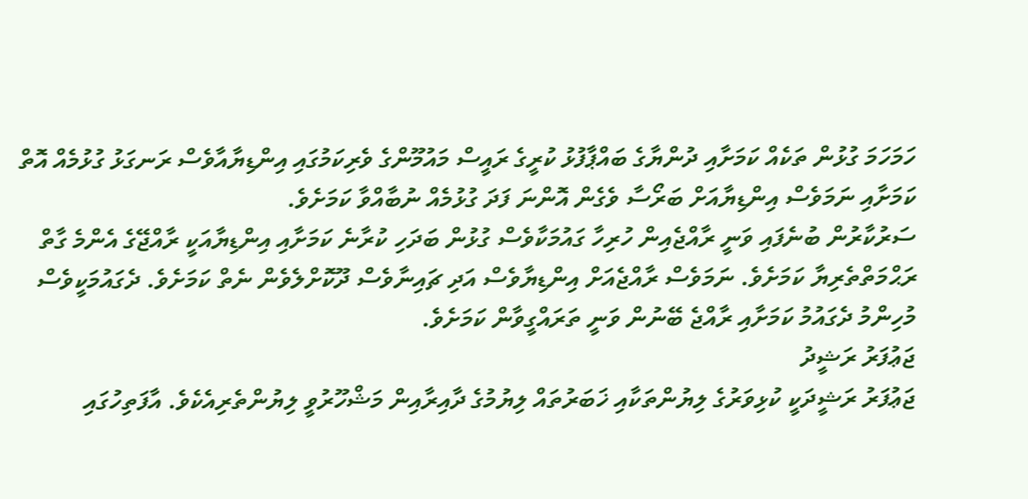ހަމަހަމަ ގުޅުން ތަކެއް ކަމަށާއި ދުންޔާގެ ބައްޕާފުޅު ކުރީގެ ރައީސް މައުމޫންގެ ވެރިކަމުގައި އިންޑިޔާއާވެސް ރަނގަޅު ގުޅުމެއް އޮތް ކަމަށާއި ނަމަވެސް އިންޑިޔާއަށް ބަރޯސާ ވެގެން އޮންނަ ފަދަ ގުޅުމެއް ނުބާއްވާ ކަމަށެވެ.
ސަރުކާރުން ބުނެފައި ވަނީ ރާއްޖެއިން ހުރިހާ ގައުމަކާވެސް ގުޅުން ބަދަހި ކުރާނެ ކަމަށާއި އިންޑިޔާއަކީ ރާއްޖޭގެ އެންމެ ގާތް ރަޙްމަތްތެރިޔާ ކަމަށެވެ. ނަމަވެސް ރާއްޖެއަށް އިންޑިޔާވެސް އަދި ޗައިނާވެސް ދޫކޮށްލެވެން ނެތް ކަމަށެވެ. ދެގައުމަކީވެސް މުހިންމު ދެގައުމު ކަމަށާއި ރާއްޖެ ބޭނުން ވަނީ ތަރައްގީވާން ކަމަށެވެ.
ޖަޢުފަރު ރަޝީދު
ޖަޢުފަރު ރަޝީދަކީ ކުޅިވަރުގެ ލިޔުންތަކާއި ޚަބަރުތައް ލިޔުމުގެ ދާއިރާއިން މަޝްހޫރުވީ ލިޔުންތެރިއެކެވެ. އާފަތިހުގައި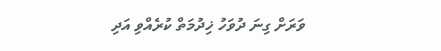ވަރަށް ގިނަ ދުވަހު ޚިދުމަތް ކުރެއްވި އަދި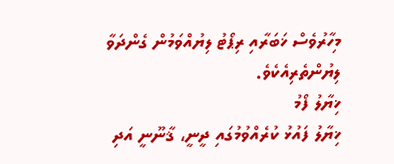މިހާރުވެސް ޚަބަރާއި ރިޕޯޓު ލިޔުއްވަމުން ގެންދަވާ ލިޔުންތެރިއެކެވެ.
ޚިޔާލު ފޯމު
ޚިޔާލު ފައުޅު ކުރެއްވުމުގައި ދީނީ، ޤާނޫނީ އަދި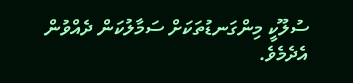ސުލޫކީ މިންގަނޑުތަކަށް ސަމާލުކަން ދެއްވުން އެދެމެވެ.